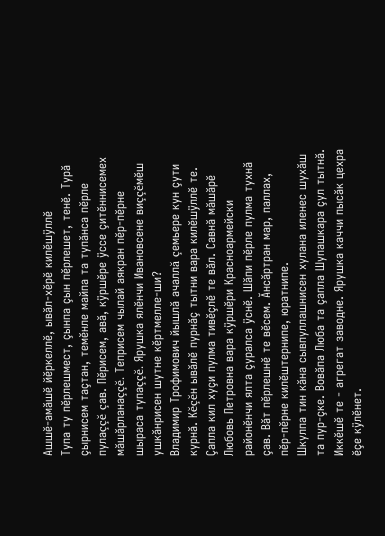Ашшĕ-амăшĕ йĕркеллĕ, ывăл-хĕрĕ килĕшÿллĕ
Тупа ту пĕрлешмест, çынпа çын пĕрлешет, тенĕ. Турă çырнисем таçтан, темĕнле майпа та тупăнса пĕрле пулаççĕ çав. Пĕрисем, авă, кÿршĕре ÿссе çитĕннисемех мăшăрланаççĕ. Теприсем чылай аякран пĕр-пĕрне шыраса тупаççĕ. Ярушка ялĕнчи Ивановсене виççĕмĕш ушкăнрисен шутне кĕртмелле-ши?
Владимир Трофимович йышлă ачаллă çемьере кун çути курнă. Кĕçĕн ывăлĕ пурнăç тытни вара килĕшÿллĕ те. Çапла кил хуçи пулма тивĕçлĕ те вăл. Савнă мăшăрĕ Любовь Петровна вара кÿршĕри Красноармейски районĕнчи ялта çуралса ÿснĕ. Шăпи пĕрле пулма тухнă çав. Вăт пĕрлешнĕ те вĕсем. Ăнсăртран мар, паллах, пĕр-пĕрне килĕштернипе, юратнипе.
Шкулпа тин кăна сывпуллашнисен хулана иленес шухăш та пур-çке. Вовăпа Люба та çапла Шупашкара çул тытнă. Иккĕшĕ те - агрегат заводне. Ярушка каччи пысăк цехра ĕçе кÿлĕнет.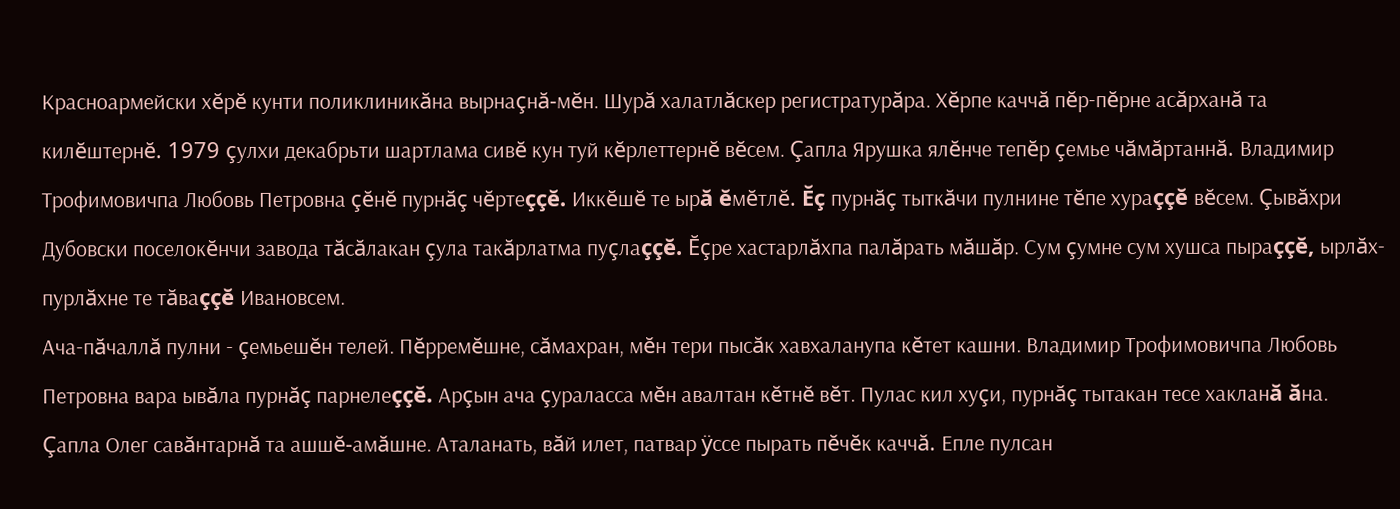Красноармейски хĕрĕ кунти поликлиникăна вырнаçнă-мĕн. Шурă халатлăскер регистратурăра. Хĕрпе каччă пĕр-пĕрне асăрханă та килĕштернĕ. 1979 çулхи декабрьти шартлама сивĕ кун туй кĕрлеттернĕ вĕсем. Çапла Ярушка ялĕнче тепĕр çемье чăмăртаннă. Владимир Трофимовичпа Любовь Петровна çĕнĕ пурнăç чĕртеççĕ. Иккĕшĕ те ырă ĕмĕтлĕ. Ĕç пурнăç тыткăчи пулнине тĕпе хураççĕ вĕсем. Çывăхри Дубовски поселокĕнчи завода тăсăлакан çула такăрлатма пуçлаççĕ. Ĕçре хастарлăхпа палăрать мăшăр. Сум çумне сум хушса пыраççĕ, ырлăх-пурлăхне те тăваççĕ Ивановсем.
Ача-пăчаллă пулни - çемьешĕн телей. Пĕрремĕшне, сăмахран, мĕн тери пысăк хавхаланупа кĕтет кашни. Владимир Трофимовичпа Любовь Петровна вара ывăла пурнăç парнелеççĕ. Арçын ача çураласса мĕн авалтан кĕтнĕ вĕт. Пулас кил хуçи, пурнăç тытакан тесе хакланă ăна. Çапла Олег савăнтарнă та ашшĕ-амăшне. Аталанать, вăй илет, патвар ÿссе пырать пĕчĕк каччă. Епле пулсан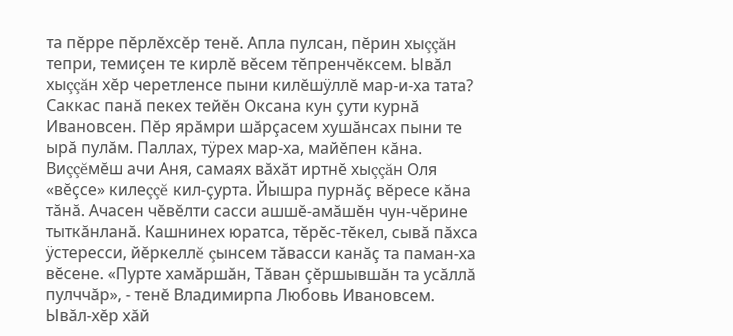та пĕрре пĕрлĕхсĕр тенĕ. Апла пулсан, пĕрин хыççăн тепри, темиçен те кирлĕ вĕсем тĕпренчĕксем. Ывăл хыççăн хĕр черетленсе пыни килĕшÿллĕ мар-и-ха тата? Саккас панă пекех тейĕн Оксана кун çути курнă Ивановсен. Пĕр ярăмри шăрçасем хушăнсах пыни те ырă пулăм. Паллах, тÿрех мар-ха, майĕпен кăна. Виççĕмĕш ачи Аня, самаях вăхăт иртнĕ хыççăн Оля «вĕçсе» килеççĕ кил-çурта. Йышра пурнăç вĕресе кăна тăнă. Ачасен чĕвĕлти сасси ашшĕ-амăшĕн чун-чĕрине тыткăнланă. Кашнинех юратса, тĕрĕс-тĕкел, сывă пăхса ÿстересси, йĕркеллĕ çынсем тăвасси канăç та паман-ха вĕсене. «Пурте хамăршăн, Тăван çĕршывшăн та усăллă пулччăр», - тенĕ Владимирпа Любовь Ивановсем.
Ывăл-хĕр хăй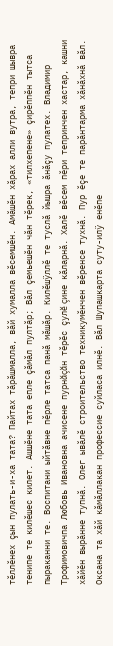тĕллĕнех çын пулать-и-ха тата? Пайтах тăрăшмалла, вăй хумалла вĕсемшĕн. Амăшĕн хăрах алли вутра, тепри шывра тенипе те килĕшес килет. Ашшĕне тата епле çăмăл пултăр; Вăл çемьешĕн чăн тĕрек, «тилхепене» çирĕппĕн тытса пыраканни те. Воспитани ыйтăвне пĕрле татса панă мăшăр. Килĕшÿллĕ те туслă йышра ăнăçу пулатех. Владимир Трофимовичпа Любовь Ивановна ачисене пурнăçăн тĕрĕс çулĕ çине кăларнă. Халĕ вĕсем пĕри тепринчен хастар, кашни хăйĕн вырăнне тупнă. Олег ывăлĕ строительство техникумĕнчен вĕренсе тухнă. Пур ĕçе те парăнтарма хăнăхнă вăл. Оксана та хăй кăмăллакан профессие суйласа илнĕ. Вăл Шупашкарта суту-илÿ енĕпе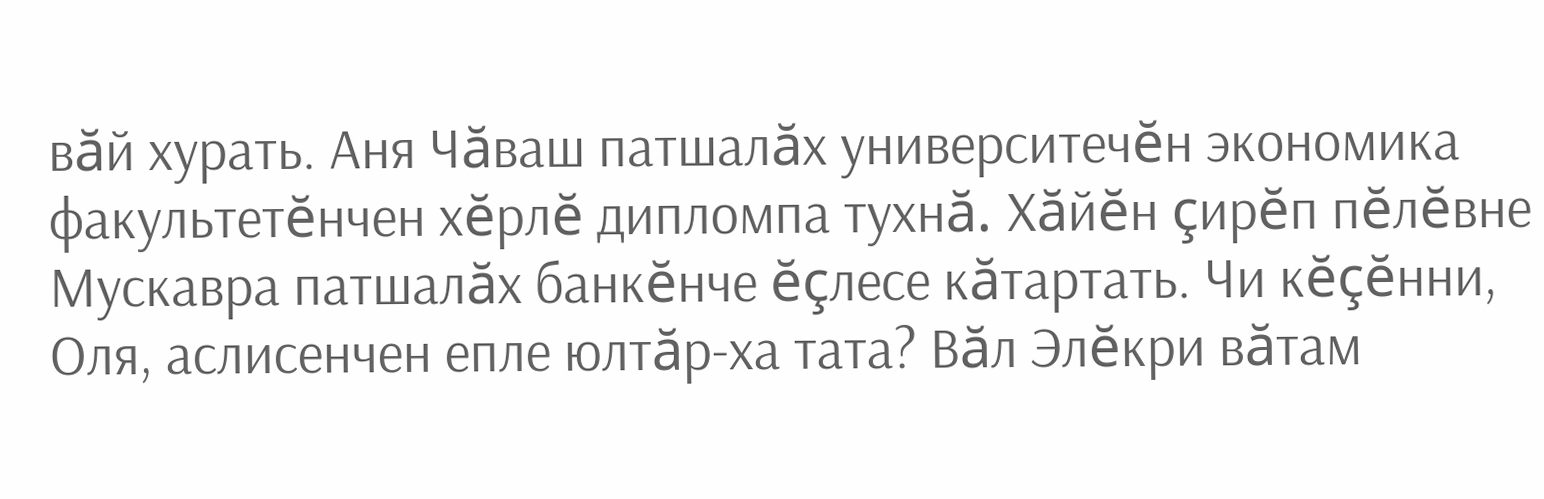вăй хурать. Аня Чăваш патшалăх университечĕн экономика факультетĕнчен хĕрлĕ дипломпа тухнă. Хăйĕн çирĕп пĕлĕвне Мускавра патшалăх банкĕнче ĕçлесе кăтартать. Чи кĕçĕнни, Оля, аслисенчен епле юлтăр-ха тата? Вăл Элĕкри вăтам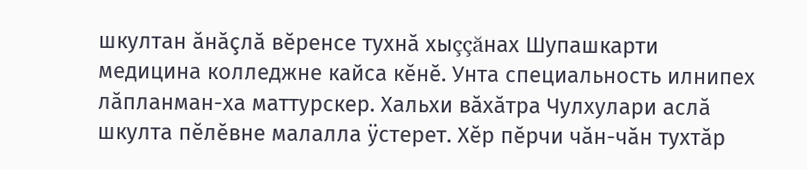шкултан ăнăçлă вĕренсе тухнă хыççăнах Шупашкарти медицина колледжне кайса кĕнĕ. Унта специальность илнипех лăпланман-ха маттурскер. Хальхи вăхăтра Чулхулари аслă шкулта пĕлĕвне малалла ÿстерет. Хĕр пĕрчи чăн-чăн тухтăр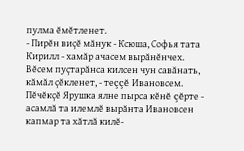пулма ĕмĕтленет.
- Пирĕн виçĕ мăнук - Ксюша, Софья тата Кирилл - хамăр ачасем вырăнĕнчех. Вĕсем пуçтарăнса килсен чун савăнать, кăмăл çĕкленет, - теççĕ Ивановсем.
Пĕчĕкçĕ Ярушка ялне пырса кĕнĕ çĕрте - асамлă та илемлĕ вырăнта Ивановсен капмар та хăтлă килĕ-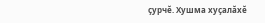çурчĕ. Хушма хуçалăхĕ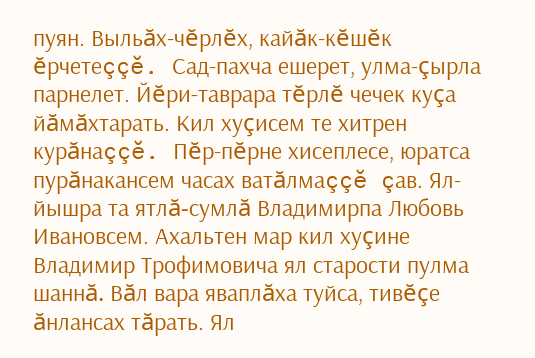пуян. Выльăх-чĕрлĕх, кайăк-кĕшĕк ĕрчетеççĕ. Сад-пахча ешерет, улма-çырла парнелет. Йĕри-таврара тĕрлĕ чечек куçа йăмăхтарать. Кил хуçисем те хитрен курăнаççĕ. Пĕр-пĕрне хисеплесе, юратса пурăнакансем часах ватăлмаççĕ çав. Ял-йышра та ятлă-сумлă Владимирпа Любовь Ивановсем. Ахальтен мар кил хуçине Владимир Трофимовича ял старости пулма шаннă. Вăл вара яваплăха туйса, тивĕçе ăнлансах тăрать. Ял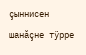çыннисен шанăçне тÿрре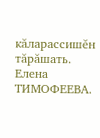кăларассишĕн тăрăшать.
Елена ТИМОФЕЕВА.